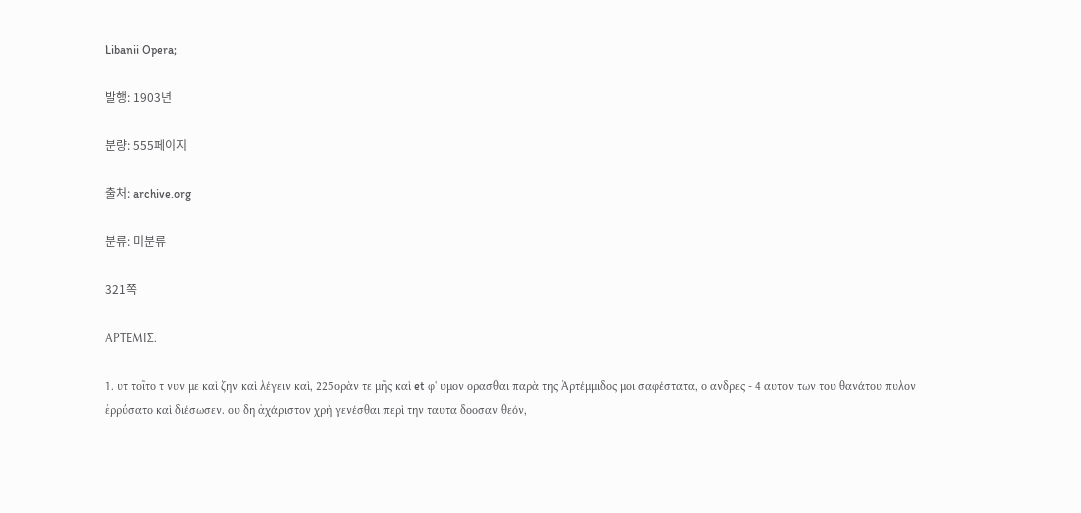Libanii Opera;

발행: 1903년

분량: 555페이지

출처: archive.org

분류: 미분류

321쪽

ΑΡΤΕΜΙΣ.

1. υτ τοῖτο τ νυν με καὶ ζην καὶ λέγειν καὶ, 225ορὰν τε μῆς καὶ et φ' υμον ορασθαι παρὰ της Ἀρτέμμιδος μοι σαφέστατα, ο ανδρες - 4 αυτον των του θανάτου πυλον ἐρρύσατο καὶ διέσωσεν. ου δη ἀχάριστον χρὴ γενέσθαι περὶ την ταυτα δοοσαν θεόν,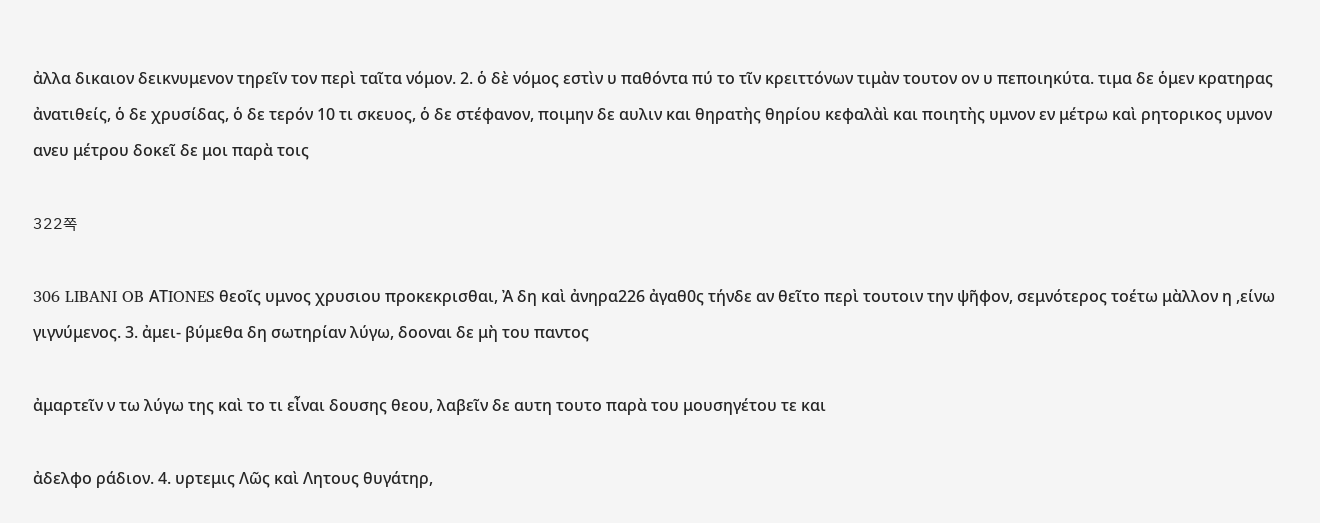ἀλλα δικαιον δεικνυμενον τηρεῖν τον περὶ ταῖτα νόμον. 2. ὁ δὲ νόμος εστὶν υ παθόντα πύ το τῖν κρειττόνων τιμὰν τουτον ον υ πεποιηκύτα. τιμα δε ὁμεν κρατηρας ἀνατιθείς, ὁ δε χρυσίδας, ὁ δε τερόν 10 τι σκευος, ὁ δε στέφανον, ποιμην δε αυλιν και θηρατὴς θηρίου κεφαλὰὶ και ποιητὴς υμνον εν μέτρω καὶ ρητορικος υμνον ανευ μέτρου δοκεῖ δε μοι παρὰ τοις

322쪽

306 LIBANI OB ΑΤIONES θεοῖς υμνος χρυσιου προκεκρισθαι, Ἀ δη καὶ ἀνηρα226 ἀγαθ0ς τήνδε αν θεῖτο περὶ τουτοιν την ψῆφον, σεμνότερος τοέτω μὰλλον η ,είνω γιγνύμενος. 3. ἀμει- βύμεθα δη σωτηρίαν λύγω, δοοναι δε μὴ του παντος

ἀμαρτεῖν ν τω λύγω της καὶ το τι εἶναι δουσης θεου, λαβεῖν δε αυτη τουτο παρὰ του μουσηγέτου τε και

ἀδελφο ράδιον. 4. υρτεμις Λῶς καὶ Λητους θυγάτηρ,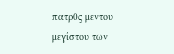πατρ0ς μεντου μεγίστου των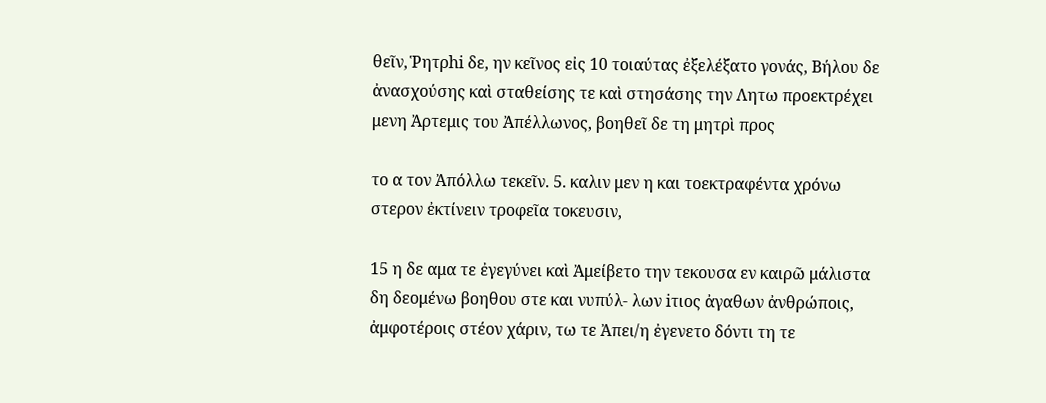θεῖν, Ῥητρhi δε, ην κεῖνος εἰς 10 τοιαύτας ἐξελέξατο γονάς, Βήλου δε ἀνασχούσης καὶ σταθείσης τε καὶ στησάσης την Λητω προεκτρέχει μενη Ἀρτεμις του Ἀπέλλωνος, βοηθεῖ δε τη μητρὶ προς

το α τον Ἀπόλλω τεκεῖν. 5. καλιν μεν η και τοεκτραφέντα χρόνω στερον ἐκτίνειν τροφεῖα τοκευσιν,

15 η δε αμα τε ἐγεγύνει καὶ Ἀμείβετο την τεκουσα εν καιρῶ μάλιστα δη δεομένω βοηθου στε και νυπύλ- λων iτιος ἀγαθων ἀνθρώποις, ἀμφοτέροις στέον χάριν, τω τε Ἀπει/η ἐγενετο δόντι τη τε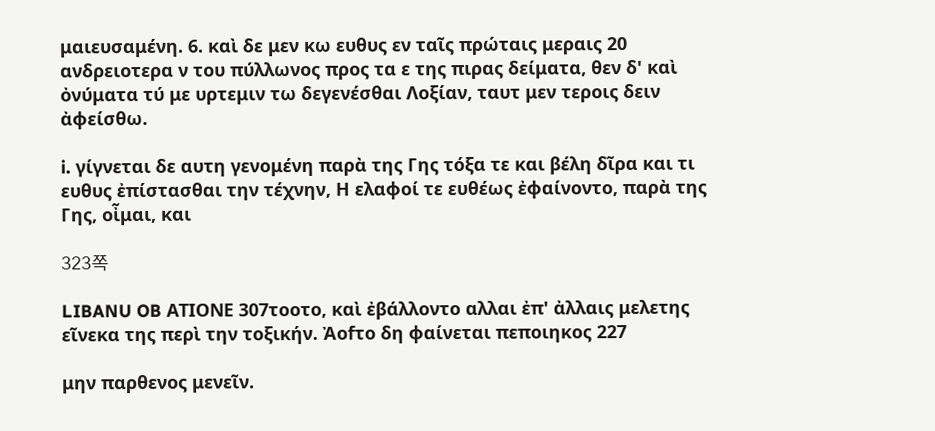μαιευσαμένη. 6. καὶ δε μεν κω ευθυς εν ταῖς πρώταις μεραις 20 ανδρειοτερα ν του πύλλωνος προς τα ε της πιρας δείματα, θεν δ' καὶ ὀνύματα τύ με υρτεμιν τω δεγενέσθαι Λοξίαν, ταυτ μεν τεροις δειν ἀφείσθω.

i. γίγνεται δε αυτη γενομένη παρὰ της Γης τόξα τε και βέλη δῖρα και τι ευθυς ἐπίστασθαι την τέχνην, Η ελαφοί τε ευθέως ἐφαίνοντο, παρὰ της Γης, οἶμαι, και

323쪽

LIBANU OB ΑΤΙΟΝΕ 307τοοτο, καὶ ἐβάλλοντο αλλαι ἐπ' ἀλλαις μελετης εῖνεκα της περὶ την τοξικήν. Ἀοfτο δη φαίνεται πεποιηκος 227

μην παρθενος μενεῖν.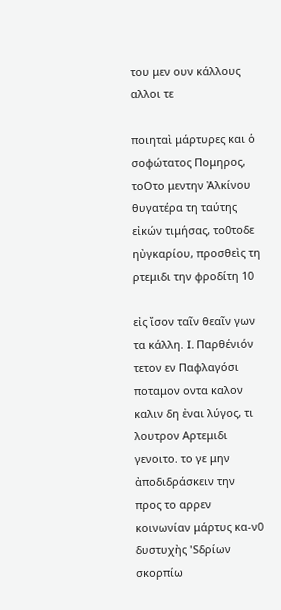του μεν ουν κάλλους αλλοι τε

ποιηταὶ μάρτυρες και ὁ σοφώτατος Πομηρος, τοOτο μεντην Ἀλκίνου θυγατέρα τη ταύτης εἰκών τιμήσας, το0τοδε ηὐγκαρίου, προσθεὶς τη ρτεμιδι την φροδίτη 10

εἰς ἴσον ταῖν θεαῖν γων τα κάλλη. I. Παρθένιόν τετον εν Παφλαγόσι ποταμον οντα καλον καλιν δη ἐναι λύγος, τι λουτρον Αρτεμιδι γενοιτο. το γε μην ἀποδιδράσκειν την προς το αρρεν κοινωνίαν μάρτυς κα-ν0 δυστυχὴς 'Sδρίων σκορπίω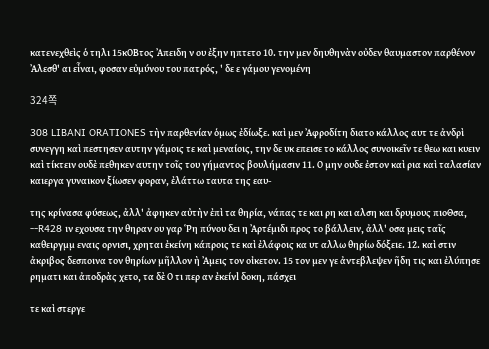κατενεχθεὶς ὁ τηλι 15κOBτος Ἀπειδη ν ου ἐξην ηπτετο 10. την μεν δηυθηνὰν οὐδεν θαυμαστον παρθένον Ἀλεσθ' αι εἶναι, φοσαν εὐμύνου του πατρός, ' δε ε γάμου γενομένη

324쪽

308 LIBANI ORATIONES τὴν παρθενίαν ὁμως ἐδίωξε. καὶ μεν Ἀφροδίτη διατο κάλλος αυτ τε ἀνδρὶ συνεγγη καὶ πεστησεν αυτην γάμοις τε καὶ μεναίοις, την δε υκ επεισε το κάλλος συνοικεῖν τε θεω και κυειν καὶ τίκτειν ουδὲ πεθηκεν αυτην τοῖς του γήμαντος βουλήμασιν 11. Ο μην ουδε ἐστον καὶ ρια καὶ ταλασίαν καιεργα γυναικον ξίωσεν φοραν, ἐλάττω ταυτα της εαυ-

της κρίνασα φύσεως, ἀλλ' ἀφηκεν αὐτὴν ἐπὶ τα θηρία, νάπας τε και ρη και αλση και δρυμους πιοΘσα, --R428 ιν εχουσα την θηραν ου γαρ Ῥη πύνου δει η Ἀρτέμιδι προς το βάλλειν, ἀλλ' οσα μεις ταῖς καθειργμμ εναις ορνισι, χρηται ἐκείνη κάπροις τε καὶ ἐλάφοις κα υτ αλλω θηρίω δόξειε. 12. καὶ στιν ἀκριβος δεσποινα τον θηρίων μῆλλον ὴ Ἀμεις τον οἰκετον. 15 τον μεν γε ἀντεβλεψεν ῆδη τις και ἐλύπησε ρηματι και ἀποδρὰς χετο, τα δὲ Ο τι περ αν ἐκείνl δοκη, πάσχει

τε καὶ στεργε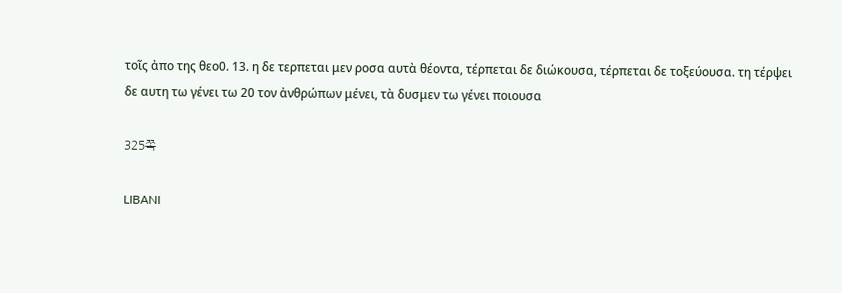τοῖς ἀπο της θεο0. 13. η δε τερπεται μεν ροσα αυτὰ θέοντα, τέρπεται δε διώκουσα, τέρπεται δε τοξεύουσα. τη τέρψει δε αυτη τω γένει τω 20 τον ἀνθρώπων μένει, τὰ δυσμεν τω γένει ποιουσα

325쪽

LIBANI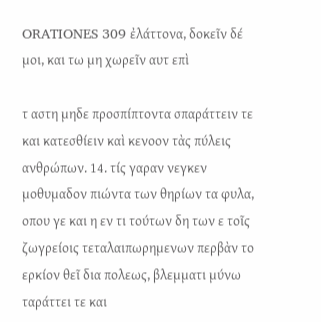ORATIONES 309 ἐλάττονα, δοκεῖν δέ μοι, και τω μη χωρεῖν αυτ επὶ

τ αστη μηδε προσπίπτοντα σπαράττειν τε και κατεσθίειν καὶ κενοον τὰς πύλεις ανθρώπων. 14. τίς γαραν νεγκεν μοθυμαδον πιώντα των θηρίων τα φυλα, οπου γε και η εν τι τούτων δη των ε τοῖς ζωγρείοις τεταλαιπωρημενων περβὰν το ερκίον θεῖ δια πολεως, βλεμματι μύνω ταράττει τε και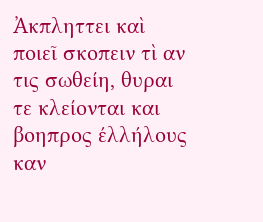Ἀκπληττει καὶ ποιεῖ σκοπειν τὶ αν τις σωθείη, θυραι τε κλείονται και βοηπρος έλλήλους καν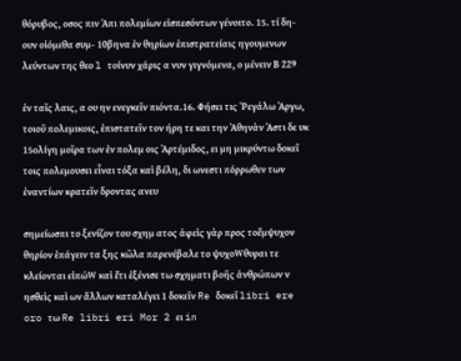θόρυβος, οσος πιν Ἀπι πολεμίων εἰσπεσόντων γένοιτο. 15. τί δη- ουν οἰόμεθα συμ- 10βηνα ἐν θηρίων ἐπιστρατείαις ηγουμενων λεύντων της θεο l τοίνυν χάρις α νυν γιγνόμενα, ο μένειν Β 229

ἐν ταῖς λαις, α ου ην ενεγκεῖν πιόντα.16. Φήσει τις Ῥεγάλω Ἀργω, τοιοῦ πολεμικοις, ἐπιστατεῖν τον ήρη τε και την Ἀθηνὰν Ἀστι δε υκ 15ολίγη μοῖρα των ἐν πολεμ οις Ἀρτέμιδος, ει μη μικρύντω δοκεῖ τοις πολεμουσει εἶναι τόξα καὶ βέλη, δι ωνεστι πόρρωθεν των ἐναντίων κρατεῖν δροντας ανευ

σημείωσπι το ξενίζον του σχημ ατος ἀφεὶς γὰρ προς τοἔμψυχον θηρίον ἐπάγειν τα ξης κῶλα παρενέβαλε το ψυχοWθυραι τε κλείονται εἰπώW καὶ ἔτι ἐξένισε τω σχηματι βοῆς ἀνθρώπων ν ησθεὶς καὶ ων ἄλλων καταλέγει 1 δοκεῖν Re δοκεῖ libri ere oro τω Re libri eri Mor 2 ει in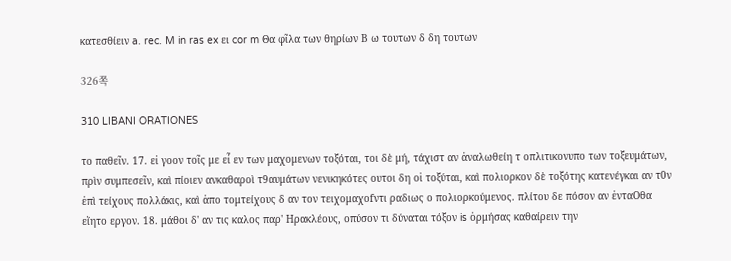κατεσθίειν a. rec. M in ras ex ει cor m Θα φῖλα των θηρίων Β ω τουτων δ δη τουτων

326쪽

310 LIBANI ORATIONES

το παθεῖν. 17. εἰ γοον τοῖς με εἶ εν των μαχομενων τοξόται, τοι δὲ μή, τάχιστ αν ἀναλωθείη τ οπλιτικονυπο των τοξευμάτων, πρὶν συμπεσεῖν, καὶ πίοιεν ανκαθαροὶ τ9αυμάτων νενικηκότες ουτοι δη οἱ τοξύται, καὶ πολιορκον δὲ τοξότης κατενέγκαι αν τ0ν ἐπὶ τείχους πολλάκις, καὶ ἀπο τομτείχους δ αν τον τειχομαχοfντι ραδιως ο πολιορκούμενος. πλίτου δε πόσον αν ἐνταOθα εἴητο εργον. 18. μάθοι δ' αν τις καλος παρ' Ηρακλέους, οπύσον τι δύναται τόξον is ὁρμήσας καθαίρειν την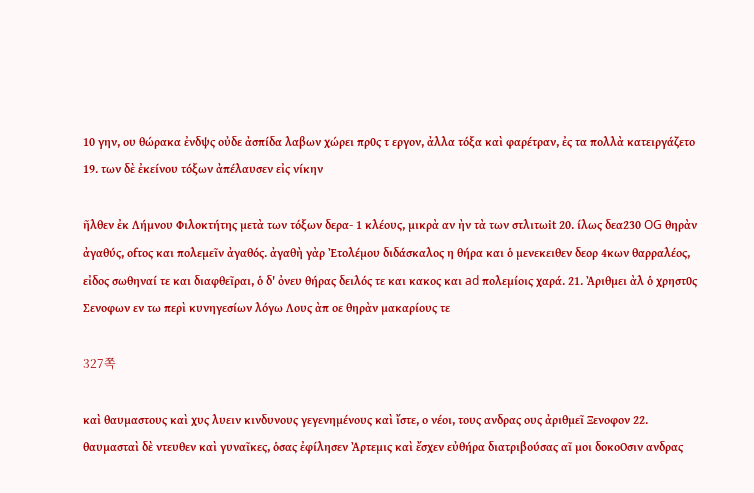10 γην, ου θώρακα ἐνδψς οὐδε ἀσπίδα λαβων χώρει πρ0ς τ εργον, ἀλλα τόξα καὶ φαρέτραν, ἐς τα πολλὰ κατειργάζετο 19. των δὲ ἐκείνου τόξων ἀπέλαυσεν εἰς νίκην

ῆλθεν ἐκ Λήμνου Φιλοκτήτης μετὰ των τόξων δερα- 1 κλέους, μικρὰ αν ὴν τὰ των στλιτωit 20. ίλως δεα230 OG θηρὰν ἀγαθύς, οfτος και πολεμεῖν ἀγαθός. ἀγαθὴ γὰρ Ἐτολέμου διδάσκαλος η θήρα και ὁ μενεκειθεν δεορ 4κων θαρραλέος, εἰδος σωθηναί τε και διαφθεῖραι, ὁ δ' ὀνευ θήρας δειλός τε και κακος και ad πολεμίοις χαρά. 21. Ἀριθμει ὰλ ὁ χρηστ0ς Σενοφων εν τω περὶ κυνηγεσίων λόγω Λους ὰπ οε θηρὰν μακαρίους τε

327쪽

καὶ θαυμαστους καὶ χυς λυειν κινδυνους γεγενημένους καὶ ἴστε, ο νέοι, τους ανδρας ους ἀριθμεῖ Ξενοφον 22. θαυμασταὶ δὲ ντευθεν καὶ γυναῖκες, ὁσας ἐφίλησεν Ἀρτεμις καὶ ἔσχεν εὐθήρα διατριβούσας αῖ μοι δοκοOσιν ανδρας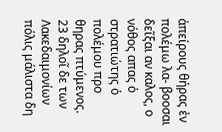ἀπείρους θήρας ἐν πολέμω λα- βοοσαι δεῖξαι αν καλος, ο νόθος απας ὁ στρατιώτης ὁ πολέμου προ θηρας πτύμενος. 23 δηλοῖ δε των Λακεδαιμονίων πόλις μάλιστα δη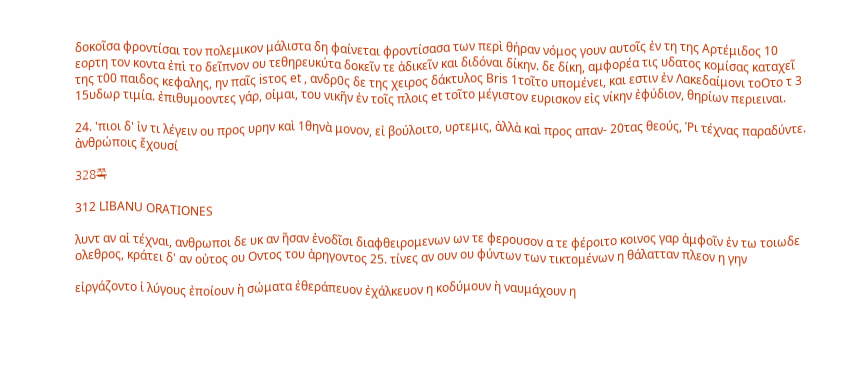δοκοῖσα φροντίσαι τον πολεμικον μάλιστα δη φαίνεται φροντίσασα των περὶ θήραν νόμος γουν αυτοῖς ἐν τη της Αρτέμιδος 10 εορτη τον κοντα ἐπὶ το δεῖπνον ου τεθηρευκύτα δοκεῖν τε ἀδικεῖν και διδόναι δίκην. δε δίκη, αμφορέα τις υδατος κομίσας καταχεῖ της τ00 παιδος κεφαλης, ην παῖς isτος et , ανδρ0ς δε της χειρος δάκτυλος Bris 1τοῖτο υπομένει, και εστιν ἐν Λακεδαίμονι τοOτο τ 3 15υδωρ τιμία. ἐπιθυμοοντες γάρ, οἰμαι, του νικῆν ἐν τοῖς πλοις et τοῖτο μέγιστον ευρισκον εἰς νίκην ἐφύδιον, θηρίων περιειναι.

24. 'πιοι δ' ἰν τι λέγειν ου προς υρην καὶ 1θηνὰ μονον, εἰ βούλοιτο, υρτεμις, ἀλλὰ καὶ προς απαν- 20τας θεούς, Ῥι τέχνας παραδύντε. ἀνθρώποις ἔχουσί

328쪽

312 LIBANU ORATIONES

λυντ αν αἱ τέχναι, ανθρωποι δε υκ αν ῆσαν ἐνοδῖσι διαφθειρομενων ων τε φερουσον α τε φέροιτο κοινος γαρ ἀμφοῖν ἐν τω τοιωδε ολεθρος, κράτει δ' αν οὐτος ου Oντος του ἀρηγοντος 25. τίνες αν ουν ου φύντων των τικτομένων η θάλατταν πλεον η γην

εἰργάζοντο ἰ λύγους ἐποίουν ὴ σώματα ἐθεράπευον ἐχάλκευον η κοδύμουν ὴ ναυμάχουν η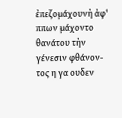ἐπεζομάχουνὴ ἀφ' ππων μάχοντο θανάτου τὴν γένεσιν φθάνον- τος η γα ουδεν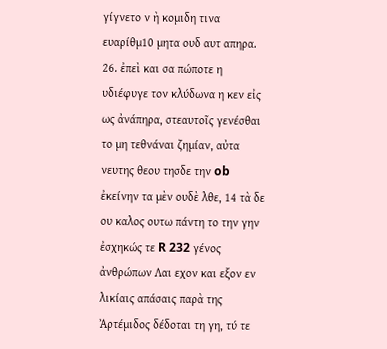γίγνετο ν ὴ κομιδη τινα ευαρίθμ10 μητα ουδ αυτ απηρα. 26. ἐπεὶ και σα πώποτε η υδιέφυγε τον κλύδωνα η κεν εἰς ως ἀνάπηρα, στεαυτοῖς γενέσθαι το μη τεθνάναι ζημίαν, αὐτα νευτης θεου τησδε την ob ἐκείνην τα μὲν ουδὲ λθε, 14 τὰ δε ου καλος ουτω πάντη το την γην ἐσχηκώς τε R 232 γένος ἀνθρώπων Λαι εχον και εξον εν λικίαις απάσαις παρὰ της Ἀρτέμιδος δέδοται τη γη, τύ τε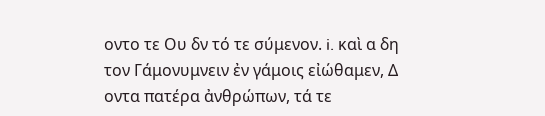οντο τε Ου δν τό τε σύμενον. i. καὶ α δη τον Γάμονυμνειν ἐν γάμοις εἰώθαμεν, Δ οντα πατέρα ἀνθρώπων, τά τε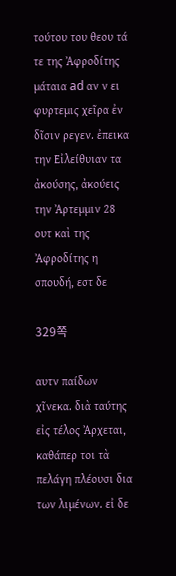τούτου του θεου τά τε της Ἀφροδίτης μάταια ad αν ν ει φυρτεμις χεῖρα ἐν δῖσιν ρεγεν. ἐπεικα την Εἰλείθυιαν τα ἀκούσης, ἀκούεις την Ἀρτεμμιν 28 ουτ καὶ της Ἀφροδίτης η σπουδή, εστ δε

329쪽

αυτν παίδων χῖνεκα. διὰ ταύτης εἰς τέλος Ἀρχεται, καθάπερ τοι τὰ πελάγη πλέουσι δια των λιμένων. εἰ δε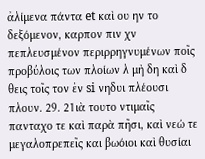ἀλίμενα πάντα et καὶ ου ην το δεξόμενον, καρπον πιν χν πεπλευσμένον περιρρηγνυμένων ποῖς προβύλοις των πλοίων λ μὴ δη καὶ δ θεις τοῖς τον ἐν si νηδυι πλέουσι πλουν. 29. 21ιὰ τουτο ντιμαῖς πανταχο τε καὶ παρὰ πῆσι, καὶ νεώ τε μεγαλοπρεπεῖς και βωόιοι καὶ θυσίαι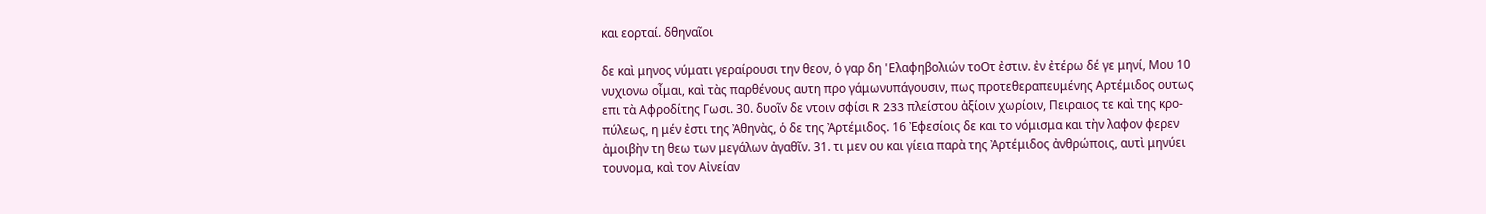και εορταί. δθηναῖοι

δε καὶ μηνος νύματι γεραίρουσι την θεον, ὁ γαρ δη 'Eλαφηβολιών τοOτ ἐστιν. ἐν ἐτέρω δέ γε μηνί, Μου 10 νυχιονω οἶμαι, καὶ τὰς παρθένους αυτη προ γάμωνυπάγουσιν, πως προτεθεραπευμένης Αρτέμιδος ουτως επι τὰ Αφροδίτης Γωσι. 30. δυοῖν δε ντοιν σφίσι R 233 πλείστου ἀξίοιν χωρίοιν, Πειραιος τε καὶ της κρο-πύλεως, η μέν ἐστι της Ἀθηνὰς, ὁ δε της Ἀρτέμιδος. 16 Ἐφεσίοις δε και το νόμισμα και τὴν λαφον φερεν ἀμοιβὴν τη θεω των μεγάλων ἀγαθῖν. 31. τι μεν ου και γίεια παρὰ της Ἀρτέμιδος ἀνθρώποις, αυτὶ μηνύει τουνομα, καὶ τον Αἰνείαν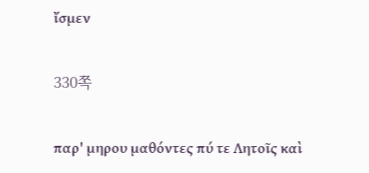ἴσμεν

330쪽

παρ' μηρου μαθόντες πύ τε Λητοῖς καὶ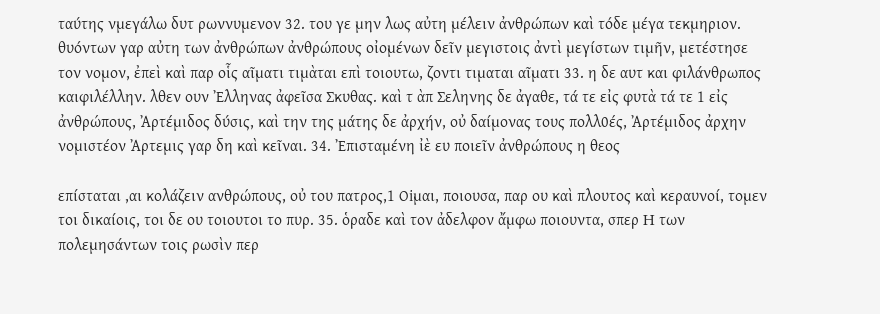ταύτης νμεγάλω δυτ ρωννυμενον 32. του γε μην λως αὐτη μέλειν ἀνθρώπων καὶ τόδε μέγα τεκμηριον. θυόντων γαρ αὐτη των ἀνθρώπων ἀνθρώπους οἰομένων δεῖν μεγιστοις ἀντὶ μεγίστων τιμῆν, μετέστησε τον νομον, ἐπεὶ καὶ παρ οἷς αῖματι τιμὰται επὶ τοιουτω, ζοντι τιμαται αῖματι 33. η δε αυτ και φιλάνθρωπος καιφιλέλλην. λθεν ουν Ἐλληνας ἀφεῖσα Σκυθας. καὶ τ ὰπ Σεληνης δε ἀγαθε, τά τε εἰς φυτὰ τά τε 1 εἰς ἀνθρώπους, Ἀρτέμιδος δύσις, καὶ την της μάτης δε ἀρχήν, οὐ δαίμονας τους πολλ0ές, Ἀρτέμιδος ἀρχην νομιστέον Ἀρτεμις γαρ δη καὶ κεῖναι. 34. Ἐπισταμένη ἰὲ ευ ποιεῖν ἀνθρώπους η θεος

επίσταται ,αι κολάζειν ανθρώπους, οὐ του πατρος,1 Oiμαι, ποιουσα, παρ ου καὶ πλουτος καὶ κεραυνοί, τομεν τοι δικαίοις, τοι δε ου τοιουτοι το πυρ. 35. ὁραδε καὶ τον ἀδελφον ἄμφω ποιουντα, σπερ H των πολεμησάντων τοις ρωσὶν περ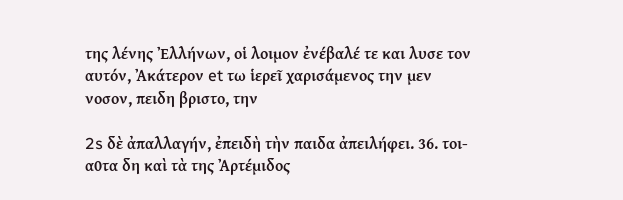της λένης Ἐλλήνων, οἱ λοιμον ἐνέβαλέ τε και λυσε τον αυτόν, Ἀκάτερον et τω ἱερεῖ χαρισάμενος την μεν νοσον, πειδη βριστο, την

2s δὲ ἀπαλλαγήν, ἐπειδὴ τὴν παιδα ἀπειλήφει. 36. τοι- α0τα δη καὶ τὰ της Ἀρτέμιδος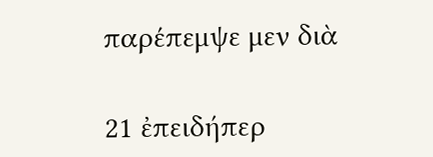παρέπεμψε μεν διὰ

21 ἐπειδήπερ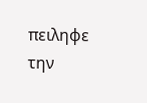πειληφε την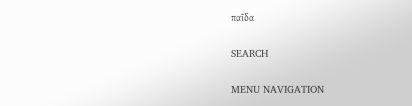παῖδα

SEARCH

MENU NAVIGATION